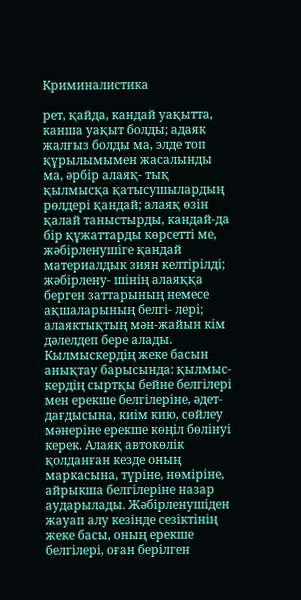Криминалистика

рет, қайда, кандай уақытта, канша уақыт болды; адаяк жалғыз болды ма, элде топ құрылымымен жасалынды ма, әрбір алаяқ- тық қылмысқа қатысушылардың рөлдері қандай; алаяқ өзін қалай таныстырды, кандай-да бір құжаттарды көрсетті ме, жәбірленушіге қандай материалдык зиян келтірілді; жәбірлену- шінің алаяққа берген заттарының немесе ақшаларының белгі- лері; алаяктықтың мән-жайын кім дәлелдеп бере алады. Кылмыскердің жеке басын анықтау барысында: қылмыс- кердің сыртқы бейне белгілері мен ерекше белгілеріне, әдет- дағдысына, киім кию, сөйлеу мәнеріне ерекше көңіл бөлінуі керек. Алаяқ автокөлік қолданған кезде оның маркасына, түріне, нөміріне, айрыкша белгілеріне назар аударылады. Жәбірленушіден жауап алу кезінде сезіктінің жеке басы, оның ерекше белгілері, оған берілген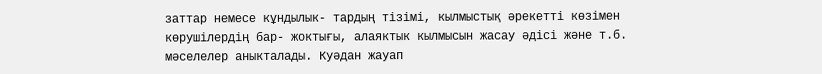заттар немесе кұндылык- тардың тізімі, кылмыстық әрекетті көзімен көрушілердің бар- жоктығы, алаяктык кылмысын жасау әдісі және т.б. мәселелер аныкталады. Куәдан жауап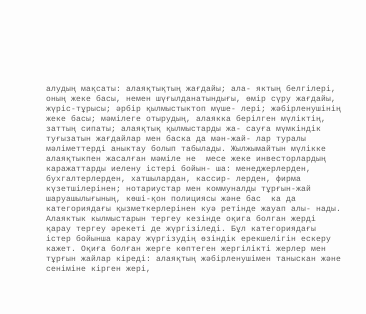алудың мақсаты: алаяқтықтың жағдайы; ала- яктың белгілері, оның жеке басы, немен шүғылданатындығы, өмір сүру жағдайы, жүріс-тұрысы; әрбір қылмыстыктоп мүше- лері; жәбірленушінің жеке басы; мәмілеге отырудың, алаякка берілген мүліктің, заттың сипаты; алаяқтық қылмыстарды жа- сауға мүмкіндік туғызатын жағдайлар мен баска да мән-жай- лар туралы мәліметтерді аныктау болып табылады. Жылжымайтын мүлікке алаяқтыкпен жасалған мәміле не  месе жеке инвесторлардың каражаттарды иелену істері бойын- ша: менеджерлерден, бухгалтерлерден, хатшылардан, кассир- лерден, фирма күзетшілерінен; нотариустар мен коммуналды тұрғын-жай шаруашылығының, көші-қон полициясы және бас  ка да категориядағы қызметкерлерінен куә ретінде жауап алы- нады. Алаяктык кылмыстарын тергеу кезінде оқига болган жерді қарау тергеу әрекеті де жүргізіледі. Бұл категориядағы істер бойынша карау жүргізудің өзіндік ерекшелігін ескеру кажет. Оқиға болған жерге көптеген жергілікті жерлер мен тұрғын жайлар кіреді: алаяқтың жәбірленушімен таныскан және сеніміне кірген жері,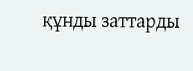құнды заттарды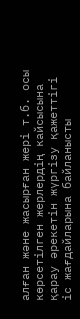алған және жасырған жері т.б. осы көрсетілген жерлердің кайсысына қарау әрекетін жүргізу қажеттігі іс жағдайларына байланысты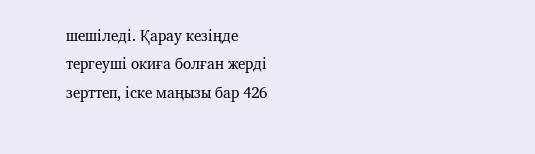шешіледі. Қарау кезіңде тергеуші окиға болған жерді зерттеп, іске маңызы бар 426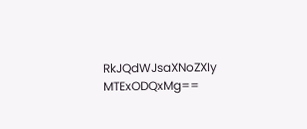RkJQdWJsaXNoZXIy MTExODQxMg==